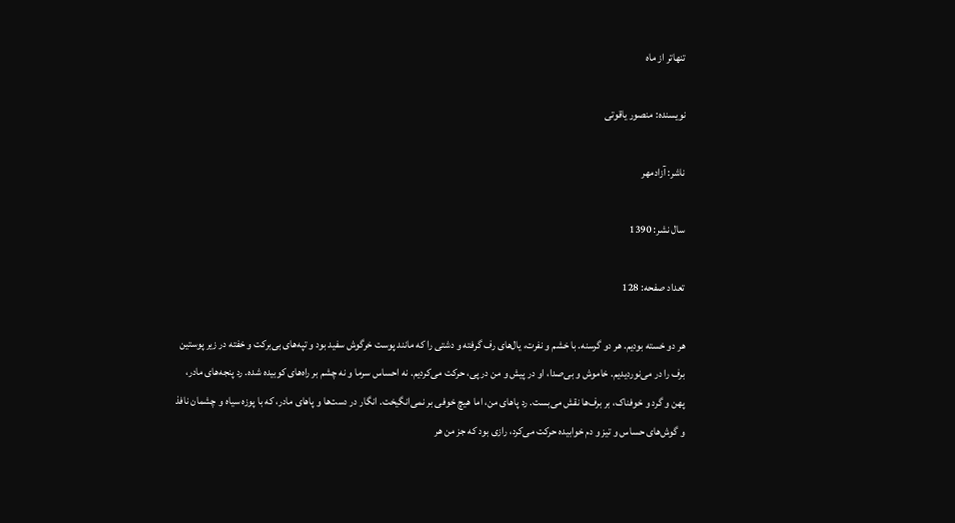تنهاتر از ماه

نویسنده: منصور یاقوتی

ناشر: آزادمهر

سال نشر: 1390

تعداد صفحه: 128

هر دو خسته بودیم. هر دو گرسنه. با خشم و نفرت، یال‌های رف گرفته و دشتی را که مانند پوست خرگوش سفید بود و تپه‌های بی‌برکت و خفته در زیر پوستین برف را در می‌نوردیدیم. خاموش و بی‌صدا، او در پیش و من در پی، حرکت می‌کردیم. نه احساس سرما و نه چشم بر راه‌های کوبیده شده. رد پنجه‌های مادر، پهن و گرد و خوفناک، بر برف‌ها نقش می‌بست. رد پاهای من، اما هیچ خوفی بر نمی‌انگیخت. انگار در دست‌ها و پاهای مادر، که با پوزه‌ سیاه و چشمان نافذ و گوش‌های حساس و تیز و دم خوابیده حرکت می‌کرد، رازی بود که جز من هر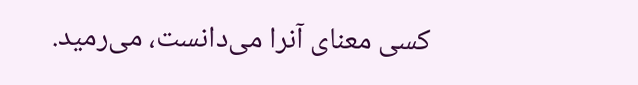کسی معنای آنرا می‌دانست، می‌رمید.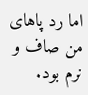اما رد پاهای من صاف و نرم بود.